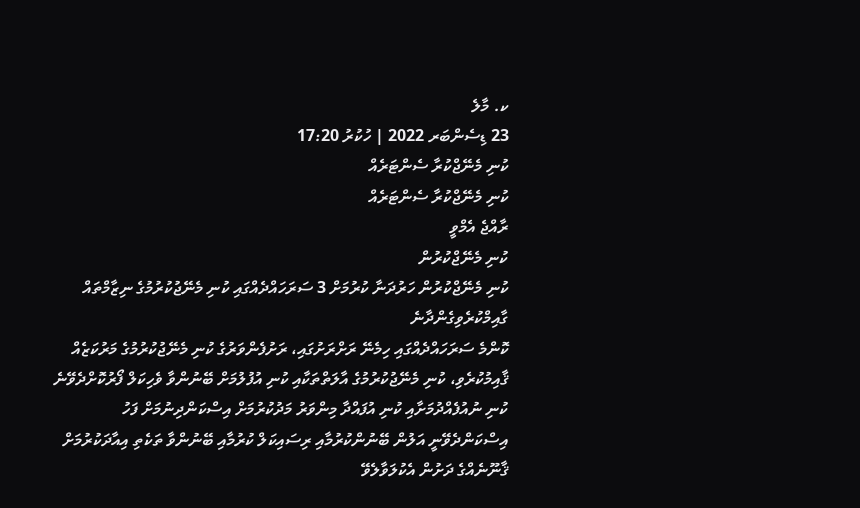ކ. މާލެ
23 ޑިސެންބަރ 2022 | ހުކުރު 17:20
ކުނި މެނޭޖްކުރާ ސެންޓަރެއް
ކުނި މެނޭޖްކުރާ ސެންޓަރެއް
ރާއްޖެ އެމްވީ
ކުނި މެނޭޖްކުރުން
ކުނި މެނޭޖްކުރުން ހަރުދަނާ ކުރުމަށް 3 ސަރަހައްދެއްގައި ކުނި މެނޭޖުކުރުމުގެ ނިޒާމްތައް ގާއިމްކުރެވިގެންދާނެ
ކޮންމެ ސަރަހައްދެއްގައި ހިމެނޭ ރަށްރަށުގައި، ރަށުފެންވަރުގެ ކުނި މެނޭޖުކުރުމުގެ މަރުކަޒެއް ޤާއިމުކުރެވި، ކުނި މެނޭޖުކުރުމުގެ އާލަތްތަކާއި ކުނި އުފުލުމަށް ބޭނުންވާ ވެހިކަލް ފޯރުކޮށްދެވޭނެ
ކުނި ނުއުފެއްދުމަށާއި ކުނި އުފައްދާ މިންވަރު މަދުކުރުމަށް އިސްކަންދިނުމަށް ފަހު އިސްކަންދެވޭނީ އަލުން ބޭނުންކުރުމާއި ރިސައިކަލް ކުރުމާއި ބޭނުންވާ ތަކެތި އިއާދަކުރުމަށް
ޤާނޫނެއްގެ ދަށުން އެކުލަވާލެވޭ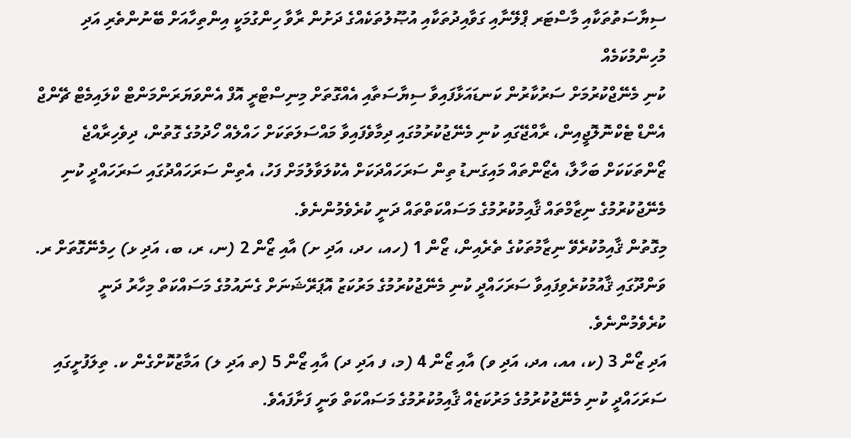ސިޔާސަތުތަކާއި މާސްޓަރ ޕްލޭނާއި ގަވާއިދުތަކާއި އުޞޫލުތަކެއްގެ ދަށުން ރާވާ ހިންގުމަކީ އިންތިހާއަށް ބޭނުންތެރި އަދި މުހިންމުކަމެއް
ކުނި މެނޭޖްކުރުމަށް ސަރުކާރުން ކަނޑައަޅާފައިވާ ސިޔާސަތާއި އެއްގޮތަށް މިނިސްޓްރީ އޮފް އެންވަޔަރަންމަންޓް ކްލައިމެޓް ޗޭންޖް އެންޑް ޓެކްނޮލޮޖީއިން، ރާއްޖޭގައި ކުނި މެނޭޖުކުރުމުގައި ދިމާވެފައިވާ މައްސަލަތަކަށް ހައްލެއް ހޯދުމުގެ ގޮތުން، ދިވެހިރާއްޖެ ޒޯންތަކަކަށް ބަހާލާ، އެޒޯންތައް މައިގަނޑު ތިން ސަރަހައްދަކަށް އެކުލަވާލުމަށް ފަހު، އެތިން ސަރަހައްދުގައި ސަރަހައްދީ ކުނި މެނޭޖުކުރުމުގެ ނިޒާމްތައް ޤާއިމުކުރުމުގެ މަސައްކަތްތައް ދަނީ ކުރެވެމުންނެވެ.
މިގޮތުން ޤާއިމުކުރެވޭ ނިޒާމުތަކުގެ ތެރެއިން، ޒޯން 1 (ހއ، ހދ، އަދި ށ) އާއި ޒޯން 2 (ނ، ރ، ބ، އަދި ޅ) ހިމެނޭގޮތަށް ރ. ވަންދޫގައި ޤާއުމުކުރެވިފައިވާ ސަރަހައްދީ ކުނި މެނޭޖުކުރުމުގެ މަރުކަޒު އޮޕަރޭޝަނަށް ގެނައުމުގެ މަސައްކަތް މިހާރު ދަނީ ކުރެވެމުންނެވެ.
އަދި ޒޯން 3 (ކ، އއ، އދ، އަދި ވ) އާއި ޒޯން 4 (މ، ފ އަދި ދ) އާއި ޒޯން 5 (ތ އަދި ލ) އަމާޒުކޮށްގެން ކ. ތިލަފުށީގައި ސަރަހައްދީ ކުނި މެނޭޖުކުރުމުގެ މަރުކަޒެއް ޤާއިމުކުރުމުގެ މަސައްކަތް ވަނީ ފަށާފައެވެ.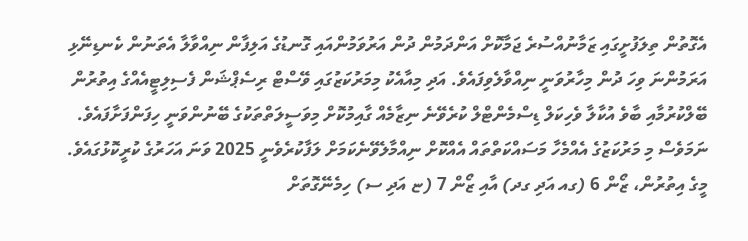އެގޮތުން ތިލަފުށީގައި ޒަމާނުއްސުރެ ޖަމާކޮށް އަންދަމުން ދުން އަރުވަމުންއައި ގޮނޑުގެ އަލިފާން ނިއްވާލާ އެތަނުން ކެނޑިނޭޅި އަރަމުންނަ ވިހަ ދުން މިހާރުވަނީ ނިއްވާލެވިފައެވެ. އަދި މިއާއެކު މިމަރުކަޒުގައި ވޭސްޓް ރިސެޕްޝަން ފެސިލިޓީއެއްގެ އިތުރުން ބޭލްކުރުމާއި ބާވެ އުކާލާ ވެހިކަލް ޑިސްމެންޓްލް ކުރެވޭނެ ނިޒާމެއް ގާއިމުކޮށް މިވަސީލަތްތަކުގެ ބޭނުންވަނީ ހިފަންފަށާފައެވެ. ނަމަވެސް މި މަރުކަޒުގެ އެއްމެހާ މަސައްކަތްތައް އެއްކޮށް ނިއްމާލެވޭނެކަމަށް ލަފާކުރެވެނީ 2025 ވަނަ އަހަރުގެ ކުރީކޮޅުގައެވެ.
މީގެ އިތުރުން، ޒޯން 6 (ގއ އަދި ގދ) އާއި ޒޯން 7 (ޏ އަދި ސ) ހިމެނޭގޮތަށް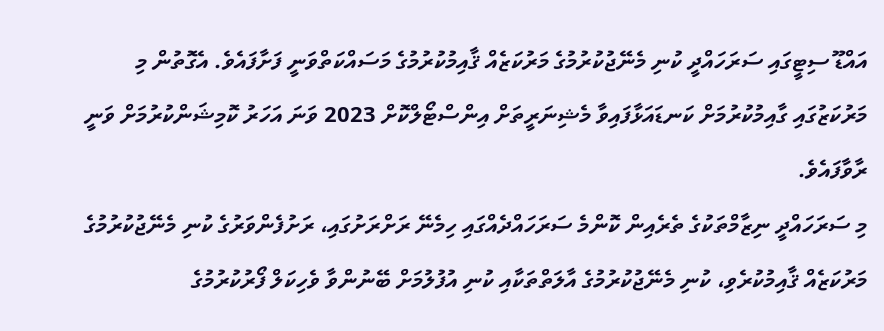އައްޑޫ ސިޓީގައި ސަރަހައްދީ ކުނި މެނޭޖުކުރުމުގެ މަރުކަޒެއް ޤާއިމުކުރުމުގެ މަސައްކަތްވަނީ ފަށާފައެވެ. އެގޮތުން މި މަރުކަޒުގައި ގާއިމުކުރުމަށް ކަނޑައަޅާފައިވާ މެޝިނަރީތަށް އިންސްޓޯލްކޮށް 2023 ވަނަ އަހަރު ކޮމިޝަންކުރުމަށް ވަނީ ރާވާފައެވެ.
މި ސަރަހައްދީ ނިޒާމްތަކުގެ ތެރެއިން ކޮންމެ ސަރަހައްދެއްގައި ހިމެނޭ ރަށްރަށުގައި، ރަށުފެންވަރުގެ ކުނި މެނޭޖުކުރުމުގެ މަރުކަޒެއް ޤާއިމުކުރެވި، ކުނި މެނޭޖުކުރުމުގެ އާލަތްތަކާއި ކުނި އުފުލުމަށް ބޭނުންވާ ވެހިކަލް ފޯރުކުރުމުގެ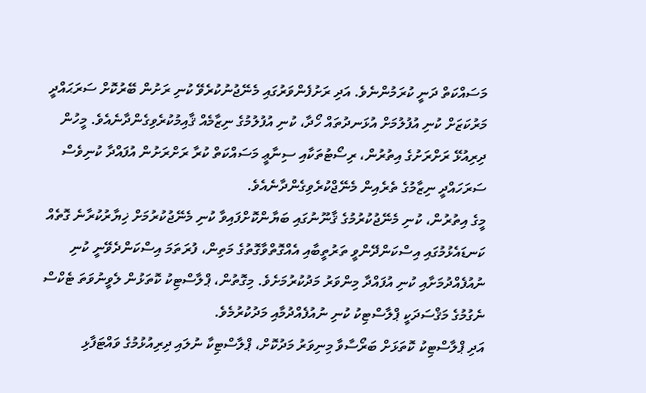މަސައްކަތް ދަނީ ކުރަމުންނެވެ. އަދި ރަށުފެންވަރުގައި މެނޭޖުނުކުރެވޭ ކުނި ރަށުން ބޭރުކޮށް ސަރަޙައްދީ މަރުކަޒަށް ކުނި އުފުލުމަށް އުޅަނދުތައް ހޯދާ، ކުނި އުފުލުމުގެ ނިޒާމެއް ޤާއިމުކުރެވިގެންދާނެއެވެ. މީހުން ދިރިއުޅޭ ރަށްރަށުގެ އިތުރުން، ރިސޯޓުތަކާއި ސިނާޢީ މަސައްކަތް ކުރާ ރަށްރަށުން އުފައްދާ ކުނިވެސް ސަރަހައްދީ ނިޒާމުގެ ތެރެއިން މެނޭޖްކުރެވިގެންދާނެއެވެ.
މީގެ އިތުރުން، ކުނި މެނޭޖުކުރުމުގެ ޤާނޫނުގައި ބަޔާންކޮށްފައިވާ ކުނި މެނޭޖުކުރުމަށް ޚިޔާރުކުރާނެ ގޮތެއް ކަނޑައެޅުމުގައި އިސްކަންދޭންވީ ތަރުތީބާއި އެއްގޮތްވާގޮތުގެ މަތިން، ފުރަތަމަ އިސްކަންދެވޭނީ ކުނި ނުއުފެއްދުމަށާއި ކުނި އުފައްދާ މިންވަރު މަދުކުރުމަށެވެ. މިގޮތުން، ޕްލާސްޓިކު ކޮތަޅުން ލެވީނުވަތަ ޓެކްސް ނެގުމުގެ މަޤްސަދަކީ ޕްލާސްޓިކު ކުނި ނުއުފެއްދުމާއި މަދުކުރުމެވެ.
އަދި ޕްލާސްޓިކު ކޮތަޅަށް ބަރޯސާވާ މިނިވަރު މަދުކޮށް، ޕްލާސްޓިކާ ނުލައި ދިރިއުޅުމުގެ ވައްޓަފާޅި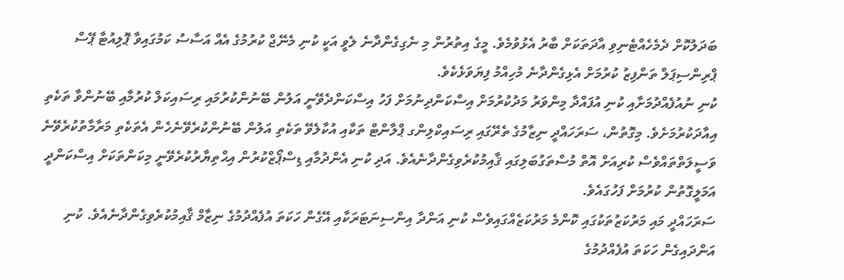ބަދަލުކޮށް ދެމެހެއްޓެނިވި އާދަތަކަށް ބާރު އެޅުވުމެވެ. މީގެ އިތުރުން މި ނެގިގެންދާނެ ލެވީ އަކީ ކުނި މެނޭޖް ކުރުމުގެ އެއް އަސާސު ކަމުގައިވާ ޕޮލިއުޓާ ޕޭސް ޕްރިންސިޕަލް ތަންފިޒު ކުރުމަށް އެޅިގެންދާނެ މުހިއްމު ފިޔަވަޅެކެވެ.
ކުނި ނުއުފެއްދުމަށާއި ކުނި އުފައްދާ މިންވަރު މަދުކުރުމަށް އިސްކަންދިނުމަށް ފަހު އިސްކަންދެވޭނީ އަލުން ބޭނުންކުރުމައި ރިސައިކަލް ކުރުމާއި ބޭނުންވާ ތަކެތި އިއާދަކުރުމަށެވެ. މިގޮތުން، ސަރަހައްދީ ނިޒާމުގެ ތެރޭގައި ރިސައިކްލިންގ ޕްލާންޓް ތަކާއި އުކާލެވޭ ތަކެތި އަލުން ބޭނުންކުރެވޭނެހެން އެތަކެތި މަރާމާތުކުރެވޭނެ ވަސީލަތްތައްވެސް ކުރިއަށް އޮތް މުސްތަގުބަލިގައި ޤާއިމުކުރެވިގެންދާނެއެވެ. އަދި ކުނި އެންދުމާއި ޑިސްޕޯޒްކުރުން އިޙްތިޔާރުކުރެވޭނީ މިކަންތަކަށް އިސްކަންދީ އަމަލީގޮތުން ކުރުމަށް ފަހުގައެވެ.
ސަރަހައްދީ މައި މަރުކަޒުތަކުގައި ކޮންމެ މަރުކަޒެއްގައިވެސް ކުނި އަންދާ އިންސިނަޓަރަކާއި އޭގެން ހަކަތަ އުފެއްދުމުގެ ނިޒާމް ޤާއިމުކުރެވިގެންދާނެއެވެ. ކުނި އަންދައިގެން ހަކަތަ އުފެއްދުމުގެ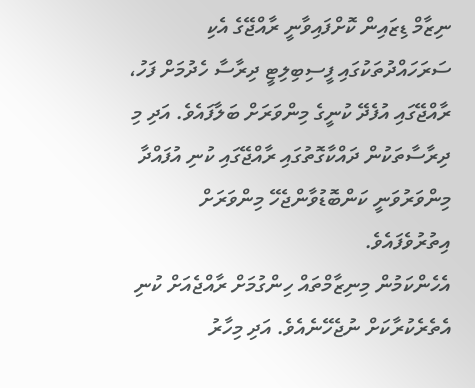ނިޒާމް ޑިޒައިން ކޮށްފައިވާނީ ރާއްޖޭގެ އެކި ސަރަހައްދުތަކުގައި ފީސިބިލިޓީ ދިރާސާ ހެދުމަށް ފަހު، ރާއްޖޭގައި އުފެދޭ ކުނީގެ މިންވަރަށް ބަލާފައެވެ. އަދި މި ދިރާސާތަކުން ދައްކާގޮތުގައި ރާއްޖޭގައި ކުނި އުފައްދާ މިންވަރުވަނީ ކަންބޮޑުވާންޖެހޭ މިންވަރަށް އިތުރުވެފައެވެ.
އެހެންކަމުން މިނިޒާމްތައް ހިންގުމަށް ރާއްޖެއަށް ކުނި އެތެރެކުރާކަށް ނުޖެހޭނެއެވެ. އަދި މިހާރު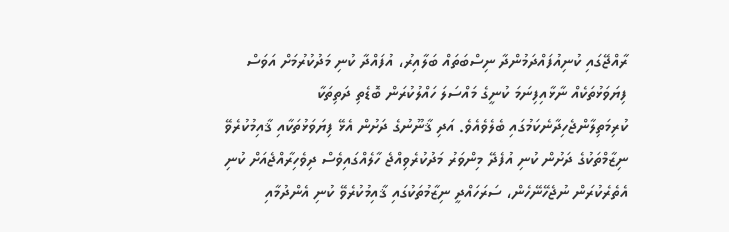ރާއްޖޭގައި ކުނިއުފައްދަމުންދާ ނިސްބަތައް ބަލާއިރު، އުފައްދާ ކުނި މަދުކުރުމަށް އަވަސް ފިޔަވަޅުތަކެއް ނާޅާއިފިނަމަ ކުނީގެ މައްސަލަ ހައްލުކުރަން ބޮޑެތި ދަތިތަކާ ކުރިމަތިލާންޖެހިދާނެކަމުގައި ބެލެވެއެވެ. އަދި ޤާނޫނުގެ ދަށުން އެޅޭ ފިޔަވަޅުތަކާއި ޤާއިމުކުރެވޭ ނިޒާމްތަކުގެ ދަށުން ކުނި އުފެދޭ މިންވަރު މަދުކުރެވިއްޖެ ހާލެއްގައިވެސް ދިވެހިރާއްޖެއަށް ކުނި އެތެރެކުރަން ނުޖެހޭނޭހެން، ސަރަހައްދީ ނިޒާމުތަކުގައި ޤާއިމުކުރެވޭ ކުނި އެންދުމާއި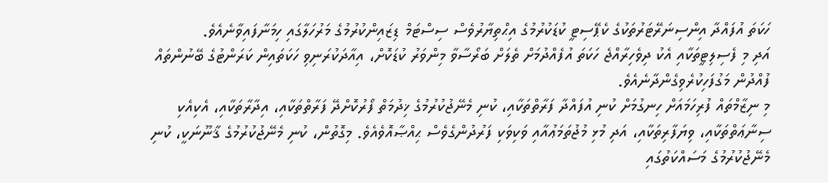ހަކަތަ އުފައްދާ އިންސިނަރޭޓަރުތަކުގެ ކެޕޭސިޓީ ކުޑަކުރުމުގެ އިޙްތިޔާރުވެސް ސިސްޓަމް ޑިޒައިންކުރުމުގެ މަރުހަލާގައި ހިމަނާފައިވާނެއެވެ.
އަދި މި ފެސިލިޓީތަކާއި އެކު ދިވެހިރާއްޖެ ހަކަތަ އުފެއްދުމަށް ތެލަށް ބަރޯސާވާ މިންވަރު ކުޑަކޮށް، އިއާދަކުރަނިވި ހަކަތައިން ކަރަންޓުގެ ބޭނުންތައް ފުއްދުން މަގުފަހިކުރެވިގެންދާނެއެވެ.
މި ނިޒާމްތައް ފުރިހަމައަށް ހިނގުމަށް ކުނި އުފައްދާ ފަރާތްތަކާއި، ކުނި މެނޭޖުކުރުމުގެ ޚިދުމަތް ފޯރުކޮށްދޭ ފަރާތްތަކާއި، އިދާރާތަކާއި، އެކިއެކި ސިނާޢަތްތަކާއި، ވިޔަފާރިތަކާއި، އަދި މުޅި މުޖުތަމަޢުއާއި ވަކިވަކި ފަރުދުންގެވެސް ޙިއްޞާއޮވެއެވެ. މިގޮތުން، ކުނި މެނޭޖުކުރުމުގެ ޤާނޫނަކީ، ކުނި މެނޭޖުކުރުމުގެ މަސައްކަތުގައި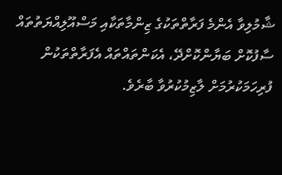ޝާމުލިވާ އެންމެ ފަރާތްތަކުގެ ޒިންމާތަކާއި މަސްއޫލިއްޔަތުތައް ސާފުކޮށް ބަޔާންކޮށްދޭ، އެކަންތައްތައް އެފަރާތްތަކުން ފުރިހަމަކުރުމަށް ލާޒިމުކުރުވާ ބާރެވެ.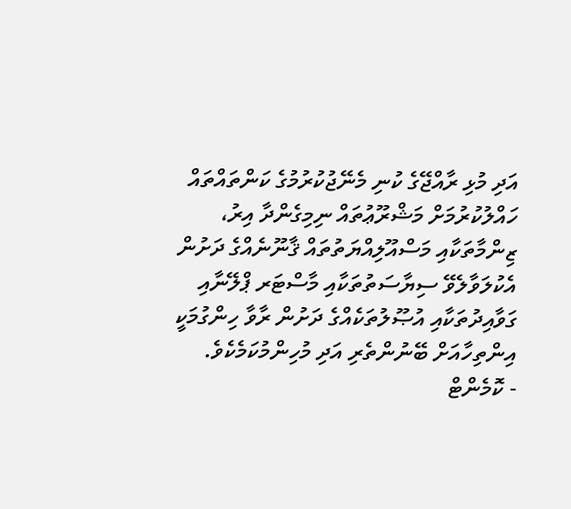އަދި މުޅި ރާއްޖޭގެ ކުނި މެނޭޖުކުރުމުގެ ކަންތައްތައް ހައްލުކުރުމަށް މަޝްރޫޢުތައް ނިމިގެންދާ އިރު، ޒިންމާތަކާއި މަސްއޫލިއްޔަތުތައް ޤާނޫނެއްގެ ދަށުން އެކުލަވާލެވޭ ސިޔާސަތުތަކާއި މާސްޓަރ ޕްލޭނާއި ގަވާއިދުތަކާއި އުޞޫލުތަކެއްގެ ދަށުން ރާވާ ހިންގުމަކީ އިންތިހާއަށް ބޭނުންތެރި އަދި މުހިންމުކަމެކެވެ.
- ކޮމެންޓް